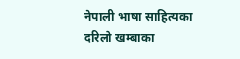नेपाली भाषा साहित्यका दरिलो खम्बाका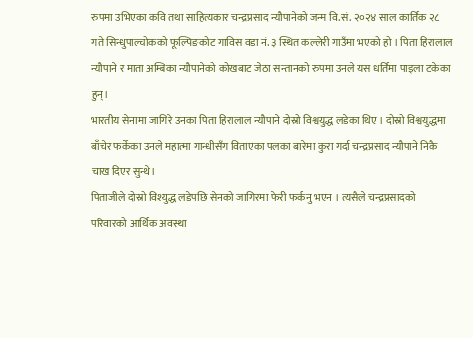रुपमा उभिएका कवि तथा साहित्यकार चन्द्रप्रसाद न्यौपानेको जन्म वि.सं. २०२४ साल कार्तिक २८ गते सिन्धुपाल्चोकको फूल्पिङकोट गाविस वडा नं. ३ स्थित कल्लेरी गाउँमा भएको हो । पिता हिरालाल न्यौपाने र माता अम्बिका न्यौपानेको कोखबाट जेठा सन्तानको रुपमा उनले यस धर्तिमा पाइला टकेका हुन्।
भारतीय सेनामा जागिरे उनका पिता हिरालाल न्यौपाने दोस्रो विश्वयुद्ध लडेका थिए । दोस्रो विश्वयुद्धमा बाँचेर फर्केका उनले महात्मा गान्धीसँग विताएका पलका बारेमा कुरा गर्दा चन्द्रप्रसाद न्यौपाने निकै चाख दिएर सुन्थे।
पिताजीले दोस्रो विश्युद्ध लडेपछि सेनको जागिरमा फेरी फर्कनु भएन । त्यसैले चन्द्रप्रसादको परिवारको आर्थिक अवस्था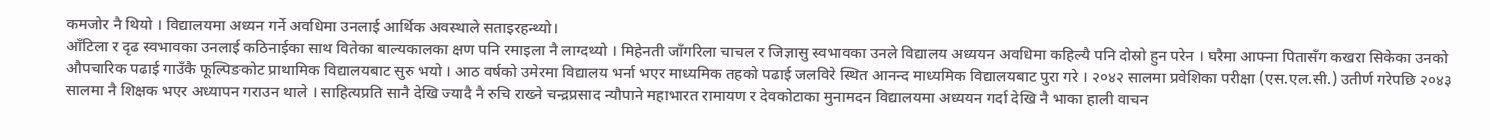कमजोर नै थियो । विद्यालयमा अध्यन गर्ने अवधिमा उनलाई आर्थिक अवस्थाले सताइरहन्थ्यो।
आँटिला र दृढ स्वभावका उनलाई कठिनाईका साथ वितेका बाल्यकालका क्षण पनि रमाइला नै लाग्दथ्यो । मिहेनती जाँगरिला चाचल र जिज्ञासु स्वभावका उनले विद्यालय अध्ययन अवधिमा कहिल्यै पनि दोस्रो हुन परेन । घरैमा आफ्ना पितासँग कखरा सिकेका उनको औपचारिक पढाई गाउँकै फूल्पिङकोट प्राथामिक विद्यालयबाट सुरु भयो । आठ वर्षको उमेरमा विद्यालय भर्ना भएर माध्यमिक तहको पढाई जलविरे स्थित आनन्द माध्यमिक विद्यालयबाट पुरा गरे । २०४२ सालमा प्रवेशिका परीक्षा (एस.एल.सी.) उतीर्ण गरेपछि २०४३ सालमा नै शिक्षक भएर अध्यापन गराउन थाले । साहित्यप्रति सानै देखि ज्यादै नै रुचि राख्ने चन्द्रप्रसाद न्यौपाने महाभारत रामायण र देवकोटाका मुनामदन विद्यालयमा अध्ययन गर्दा देखि नै भाका हाली वाचन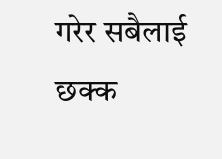गरेर सबैलाई छक्क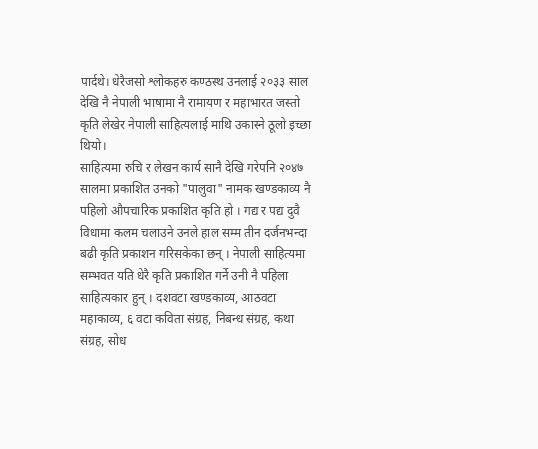पार्दथे। धेरैजसो श्लोकहरु कण्ठस्थ उनलाई २०३३ साल देखि नै नेपाली भाषामा नै रामायण र महाभारत जस्तो कृति लेखेर नेपाली साहित्यलाई माथि उकास्ने ठूलो इच्छा थियो।
साहित्यमा रुचि र लेखन कार्य सानै देखि गरेपनि २०४७ सालमा प्रकाशित उनको "पालुवा" नामक खण्डकाव्य नै पहिलो औपचारिक प्रकाशित कृति हो । गद्य र पद्य दुवै विधामा कलम चलाउने उनले हाल सम्म तीन दर्जनभन्दा बढी कृति प्रकाशन गरिसकेका छन् । नेपाली साहित्यमा सम्भवत यति धेरै कृति प्रकाशित गर्ने उनी नै पहिला साहित्यकार हुन् । दशवटा खण्डकाव्य, आठवटा महाकाव्य, ६ वटा कविता संग्रह, निबन्ध संग्रह, कथा संग्रह, सोध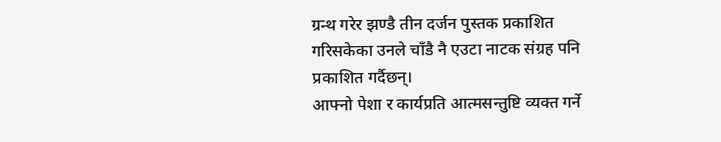ग्रन्थ गरेर झण्डै तीन दर्जन पुस्तक प्रकाशित गरिसकेका उनले चाँडै नै एउटा नाटक संग्रह पनि प्रकाशित गर्दैछन्।
आफ्नो पेशा र कार्यप्रति आत्मसन्तुष्टि व्यक्त गर्ने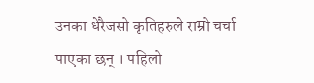उनका धेरैजसो कृतिहरुले राम्रो चर्चा पाएका छन् । पहिलो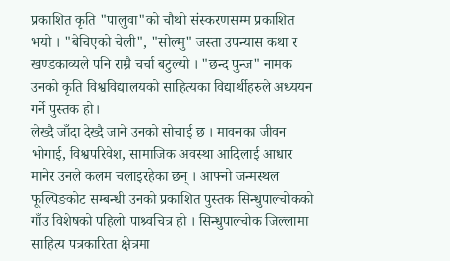प्रकाशित कृति "पालुवा"को चौथो संस्करणसम्म प्रकाशित भयो । "बेचिएको चेली", "सोल्मु" जस्ता उपन्यास कथा र खण्डकाव्यले पनि राम्रै चर्चा बटुल्यो । "छन्द पुन्ज" नामक उनको कृति विश्वविद्यालयको साहित्यका विद्यार्थीहरुले अध्ययन गर्ने पुस्तक हो।
लेख्दै जाँदा देख्दै जाने उनको सोचाई छ । मावनका जीवन भोगाई, विश्वपरिवेश, सामाजिक अवस्था आदिलाई आधार मानेर उनले कलम चलाइरहेका छन् । आफ्नो जन्मस्थल फूल्पिङकोट सम्बन्धी उनको प्रकाशित पुस्तक सिन्धुपाल्चोकको गाँउ विशेषको पहिलो पाश्र्वचित्र हो । सिन्धुपाल्चोक जिल्लामा साहित्य पत्रकारिता क्षेत्रमा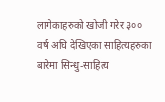लागेकाहरुको खोजी गरेर ३०० वर्ष अघि देखिएका साहित्यहरुका बारेमा सिन्धु-साहित्य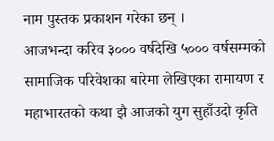नाम पुस्तक प्रकाशन गरेका छन् ।
आजभन्दा करिव ३००० वर्षदेखि ५००० वर्षसम्मको सामाजिक परिवेशका बारेमा लेखिएका रामायण र महाभारतको कथा झै आजको युग सुहाँउदो कृति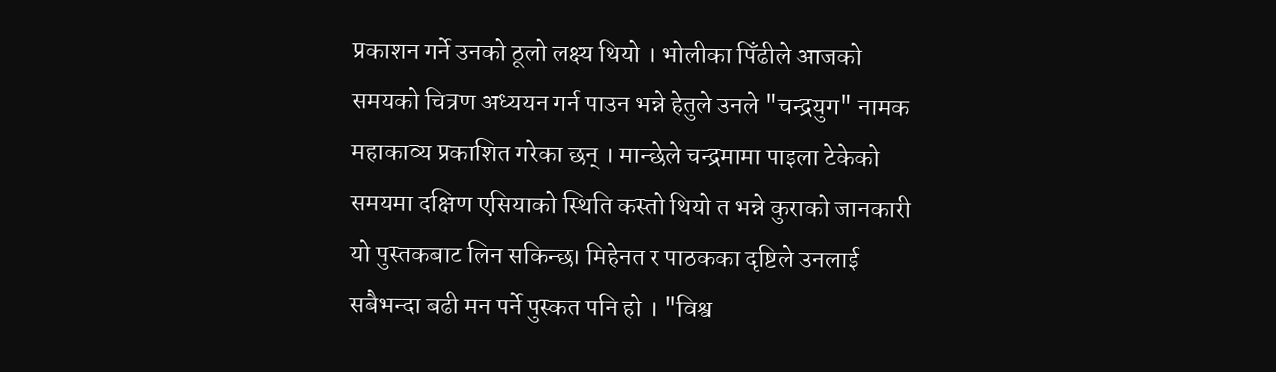प्रकाशन गर्ने उनको ठूलो लक्ष्य थियो । भोलीका पिँढीले आजको समयको चित्रण अध्ययन गर्न पाउन भन्ने हेतुले उनले "चन्द्रयुग" नामक महाकाव्य प्रकाशित गरेका छन् । मान्छेले चन्द्रमामा पाइला टेकेको समयमा दक्षिण एसियाको स्थिति कस्तो थियो त भन्ने कुराको जानकारी यो पुस्तकबाट लिन सकिन्छ। मिहेनत र पाठकका दृष्टिले उनलाई सबैभन्दा बढी मन पर्ने पुस्कत पनि हो । "विश्व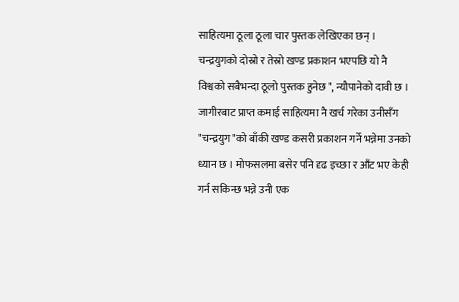साहित्यमा ठूला ठूला चार पुस्तक लेखिएका छन् । चन्द्रयुगको दोस्रो र तेस्रो खण्ड प्रकाशन भएपछि यो नै विश्वको सबैभन्दा ठूलो पुस्तक हुनेछ ", न्यौपानेको दावी छ ।
जागीरबाट प्राप्त कमाई साहित्यमा नै खर्च गरेका उनीसँग "चन्द्रयुग"को बाँकी खण्ड कसरी प्रकाशन गर्ने भन्नेमा उनको ध्यान छ । मोफसलमा बसेर पनि दृढ इच्छा र आँट भए केही गर्न सकिन्छ भन्ने उनी एक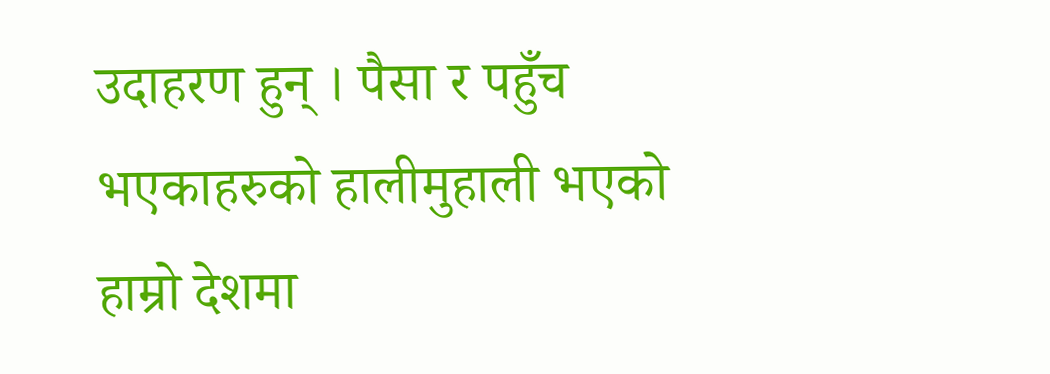उदाहरण हुन् । पैसा र पहुँच भएकाहरुको हालीमुहाली भएको हाम्रो देशमा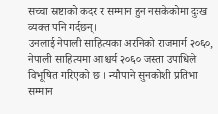सच्चा स्रष्टाको कदर र सम्मान हुन नसकेकोमा दुःख व्यक्त पनि गर्दछन्।
उनलाई नेपाली साहित्यका अरनिको राजमार्ग २०६०, नेपाली साहित्यमा आश्चर्य २०६० जस्ता उपाधिले विभूषित गरिएको छ । न्यौपाने सुनकोशी प्रतिभा सम्मान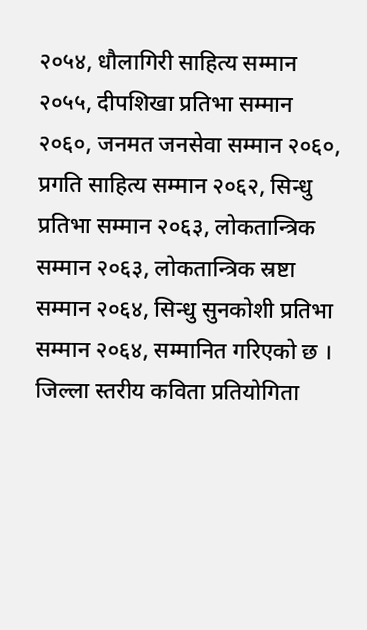२०५४, धौलागिरी साहित्य सम्मान २०५५, दीपशिखा प्रतिभा सम्मान २०६०, जनमत जनसेवा सम्मान २०६०, प्रगति साहित्य सम्मान २०६२, सिन्धु प्रतिभा सम्मान २०६३, लोकतान्त्रिक सम्मान २०६३, लोकतान्त्रिक स्रष्टा सम्मान २०६४, सिन्धु सुनकोशी प्रतिभा सम्मान २०६४, सम्मानित गरिएको छ । जिल्ला स्तरीय कविता प्रतियोगिता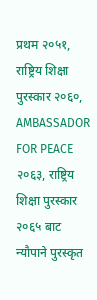प्रथम २०५१, राष्ट्रिय शिक्षा पुरस्कार २०६०, AMBASSADOR FOR PEACE २०६३, राष्ट्रिय शिक्षा पुरस्कार २०६५ बाट न्यौपाने पुरस्कृत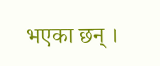भएका छन् ।